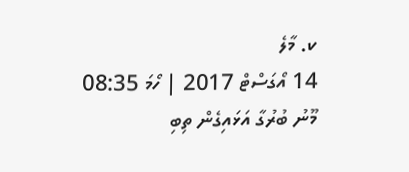ކ. މާލެ
14 އޯގަސްޓް 2017 | ހޯމަ 08:35
މޫނު ބުރުގާ އަޅައިގެން ތިބި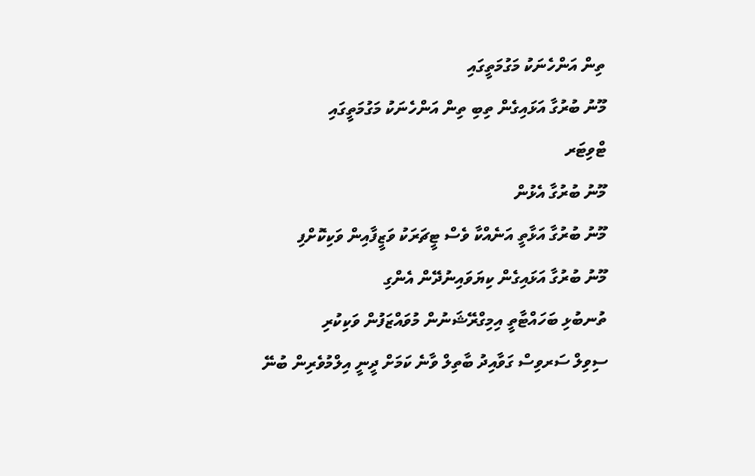ތިން އަންހެނަކު މަގުމަތީގައި
މޫނު ބުރުގާ އަޅައިގެން ތިބި ތިން އަންހެނަކު މަގުމަތީގައި
ޓްވިޓަރ
މޫނު ބުރުގާ އެޅުން
މޫނު ބުރުގާ އަޅާތީ އަނެއްކާ ވެސް ޓީޗަރަކު ވަޒީފާއިން ވަކިކޮށްފި
މޫނު ބުރުގާ އަޅައިގެން ކިޔަވައިނުދޭން އެންގި
ތުނބުޅި ބަހައްޓާތީ އިމިގްރޭޝަނުން މުވައްޒަފުން ވަކިކުރި
ސިވިލް ސަރވިސް ގަވާއިދު ބާތިލް ވާނެ ކަމަށް ދީނީ އިލްމުވެރިން ބުނޭ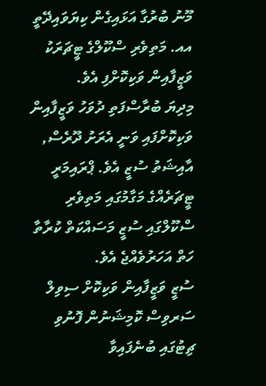މޫނު ބުރުގާ އަޅައިގެން ކިޔަވައިދޭތީ އއ. މަތިވެރި ސްކޫލްގެ ޓީޗަރަކު ވަޒީފާއިން ވަކިކޮށްފި އެވެ.
މިދިޔަ ބުރާސްފަތި ދުވަހު ވަޒީފާއިން ވަކިކޮށްފައި ވަނީ އެރަށު ދޫރެސް, އާއިޝަތު ސުޒީ އެވެ. ޕްރައިމަރީ ޓީޗަރެއްގެ މަގާމުގައި މަތިވެރި ސްކޫލްގައި ސުޒީ މަސައްކަތް ކުރާތާ ހަތް އަހަރުވެއްޖެ އެވެ.
ސުޒީ ވަޒީފާއިން ވަކިކޮށް ސިވިލް ސަރވިސް ކޮމިޝަނުން ފޮނުވި ޗިޓުގައި ބުނެފައިވާ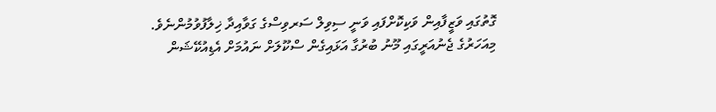ގޮތުގައި ވަޒީފާއިން ވަކިކޮށްފައި ވަނީ ސިވިލް ސަރވިސްގެ ގަވާއިދާ ޚިލާފުވުމުންނެވެ.
މިއަހަރުގެ ޖެނުއަރީގައި މޫނު ބުރުގާ އަޅައިގެން ސްކޫލަށް ނައުމަށް އެޑިއުކޭޝަން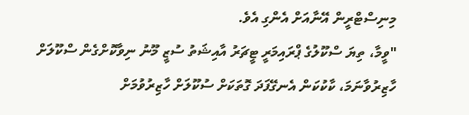މިނިސްޓްރީން އޭނާއަށް އެންގި އެވެ.
"ވީމާ، ތިޔަ ސްކޫލުގެ ޕްރައިމަރީ ޓީޗަރު އާއިޝަތު ސުޒީ މޫނު ނިވާކޮށްގެން ސްކޫލަށް ހާޒިރުވާނަމަ، ކާކުކަން އެނގޭފަދަ ގޮތަކަށް ސުކޫލަށް ހާޒިރުވުމަށް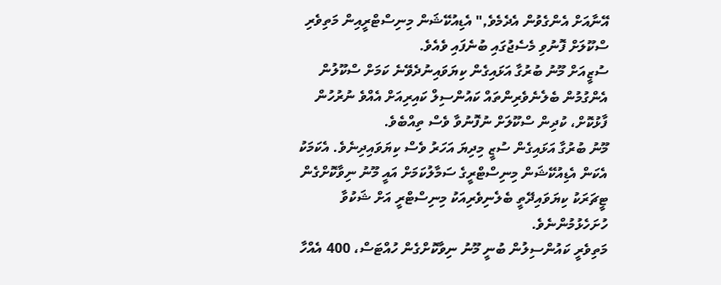އޭނާއަށް އެންގެވުން އެދެމެވެ," އެޑިއުކޭޝަން މިނިސްޓްރީއިން މަތިވެރި ސްކޫލަށް ފޮނުވި މެސެޖުގައި ބުނެފައި ވެއެވެ.
ސުޒީއަށް މޫނު ބުރުގާ އަޅައިގެން ކިޔަވައިނުދެވޭނެ ކަމަށް ސްކޫލުން އެންގުމުން ބެލެނެވެރިންތައް ކައުންސިލް ކައިރިއަށް އެއްވެ ނުރުހުން ފާޅުކޮށް، ކުދިން ސްކޫލަށް ނުފޮނުވާ ވެސް ތިއްބެވެ.
މޫނު ބުރުގާ އަޅައިގެން ސުޒީ މިދިޔަ އަހަރު ވެސް ކިޔަވައިދިނެވެ. އެކަމަކު އެކަން އެޑިއުކޭޝަން މިނިސްޓްރީގެ ސަމާލުކަމަށް އައީ މޫނު ނިވާކޮށްގެން ޓީޗަރަކު ކިޔަވައިދޭތީ ބެލެނިވެރިއަކު މިނިސްޓްރީ އަށް ޝަކުވާ ހުށަހެޅުމުންނެވެ.
މަތިވެރީ ކައުންސިލުން ބުނީ މޫނު ނިވާކޮށްގެން ހުއްޓަސް، 400 އެއްހާ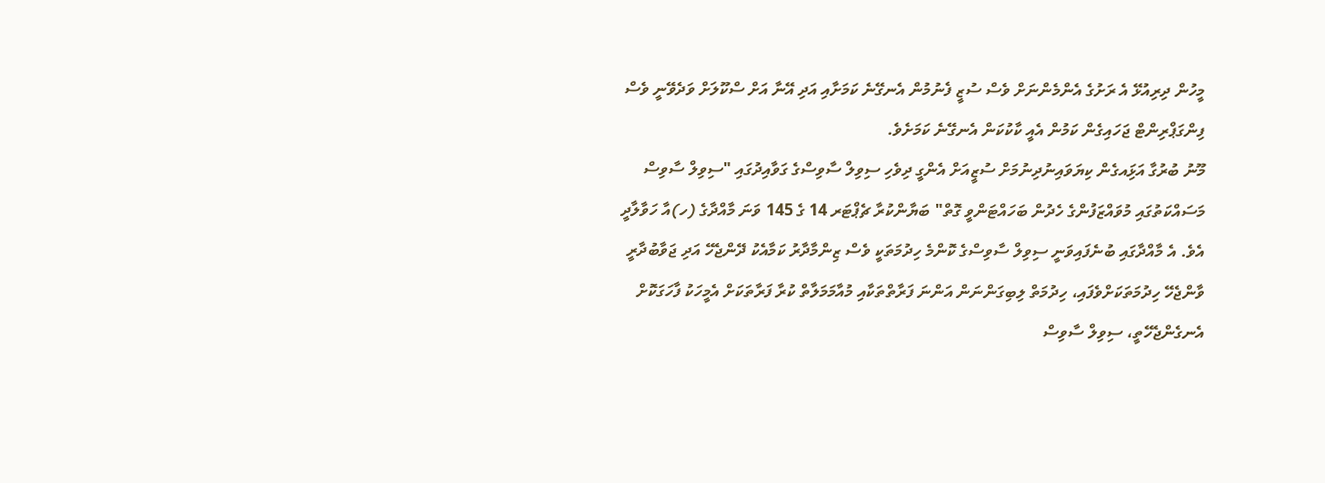މީހުން ދިރިއުޅޭ އެ ރަށުގެ އެންމެންނަށް ވެސް ސުޒީ ފެނުމުން އެނގޭނެ ކަމަށާއި އަދި އޭނާ އަށް ސްކޫލަށް ވަދެވޭނީ ވެސް ފިންގަޕްރިންޓް ޖަހައިގެން ކަމުން އެއީ ކާކުކަން އެނގޭނެ ކަމަށެވެ.
މޫނު ބުރުގާ އަޅަިއގެން ކިޔަވައިނުދިނުމަށް ސުޒީއަށް އެންގީ ދިވެހި ސިވިލް ސާވިސްގެ ގަވާއިދުގައި "ސިވިލް ސާވިސް މަސައްކަތުގައި މުވައްޒަފުންގެ ހެދުން ބަހައްޓަންވީ ގޮތް" ބަޔާންކުރާ ޗެޕްޓަރ 14 ގެ 145 ވަނަ މާއްދާގެ (ހ)އާ ހަވާލާދީ އެވެ. އެ މާއްދާގައި ބުނެފައިވަނީ ސިވިލް ސާވިސްގެ ކޮންމެ ހިދުމަތަކީ ވެސް ޒިންމާދާރު ކަމާއެކު ދޭންޖެހޭ އަދި ޖަވާބުދާރީ ވާންޖެހޭ ހިދުމަތަކަށްވެފައި، ހިދުމަތް ލިބިގަންނަން އަންނަ ފަރާތްތަކާއި މުއާމަމަލާތް ކުރާ ފަރާތަކަށް އެމީހަކު ފާހަގަކޮށް އެނގެންޖެހޭތީ، ސިވިލް ސާވިސް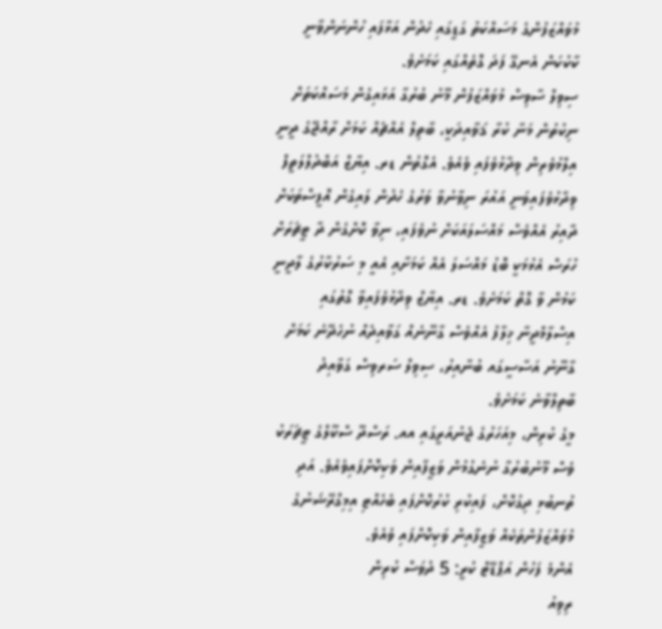މުވައްޒަފުންގެ މަސައްކަތު ގަޑީގައި ހެދުން އަޅާފައި ހުންނަންވާނީ ކާކުކަން އެނގޭ ފަދަ ގޮތެއްގައި ކަމަށެވެ.
ސިވިލް ސާވިސް މުވައްޒަފުން މޫނު ބުރުގާ އަޅައިގެން މަސައްކަތަށް ނިކުތުން މަނާ ކުރާ ޤަވާއިދަކީ، ބާތިލް އެއްޗެއް ކަމަށް ރާއްޖޭގެ ދީނީ އިލްމުވެރިން ވިދާޅުވެފައި ވެއެވެ. އެގޮތުން ޑރ. އިޔާޒް އަބްދުލްލަތީފް ވިދާޅުވެފައިވަނީ އައުރަ ނިވާނުވާ ވަރުގެ ހެދުން ލައިގެން އޮފީސްތަކަށް ދާއިރު އެއްވެސް މައްސަލައަކަށް ނުވެފައި، ނިވާ ކޮށްގެން ދާ ޓީޗަރަށް ހުރަސް އެޅުމަކީ ބޮޑު މައްސަލަ އެއް ކަމަށާއި އެއީ މި ސަރުކާރުގެ ލާދީނީ ކަމުން ވާ ގޮތް ކަމަށެވެ. ޑރ. އިޔާޒް ވިދާޅުވެފައިވާ ގޮތުގައި އިސްލާމްދީނާ ޚިލާފު އެއްވެސް ގާނޫނެއް ގަވާއިދެއް ނުހެދޭނެ ކަމަށް ގާނޫނު އަސާސީގައ ބުނާއިރު، ސިވިލް ސަރވިސް ގަވާއިދު ބާތިލްވާނެ ކަމަށެވެ.
މީގެ ކުރިން، މިއަހަރުގެ ޖެނުއަރީގައި އއ. ރަސްދޫ ސްކޫލްގެ ޓީޗަރަކު ވެސް މޫނުބުރުގާ ނުނެގުމުން ވަޒީފާއިން ވަކިކޮށްފައިވެއެވެ. އަދި ތުނބުޅި ދިގުކޮށް، ފައިކުރި ކުރުކޮށްފައި ބެހެއްޓި އިމިގްރޭޝަނުގެ މުވައްޒަފުންތަކެއް ވަޒީފާއިން ވަކިކޮށްފައި ވެއެވެ.
އެންމެ ފަހުން އަޕްޑޭޓް ކުރީ: 5 ދުވަސް ކުރިން
ރިވިއު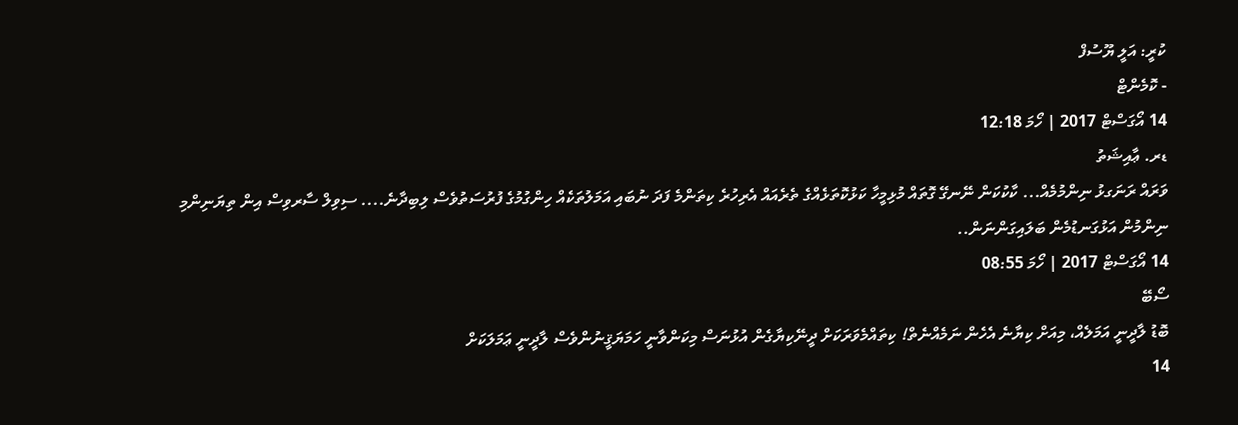ކުރީ: އަލީ ޔޫސުފް
- ކޮމެންޓް
14 އޯގަސްޓް 2017 | ހޯމަ 12:18
ޑރ. ޢާއިޝަތު
ވަރައް ރަނަގޅު ނިންމުމެއް... ކާކުކަން ނޭނގޭ ގޮތައް މުޅިމީހާ ކަޅުކޮތަޅެއްގެ ތެރެއައް އެރިހުރެ ކިތަންމެ ފަދަ ނުބައި އަމަލުތަކެއް ހިންގުމުގެ ފުރުސަތުވެސް ލިބިދާނެ.... ސިވިލް ސާރވިސް އިން ތިޔަނިންމި ނިންމުން އަޅުގަނޑުމެން ބަލައިގަންނަން..
14 އޯގަސްޓް 2017 | ހޯމަ 08:55
ސޯބޭ
ބޮޑު ލާދީނީ އަމަލެއް، މިއަށް ކިޔާނެ އެހެން ނަމެއްނެތް! ކިތައްމެވަރަކަށް ދީނޭކިޔާގެން އުޅުނަސް މިކަންވާނީ ހަމަޔަޤީނުންވެސް ލާދީނީ ޢަމަލަކަށް
14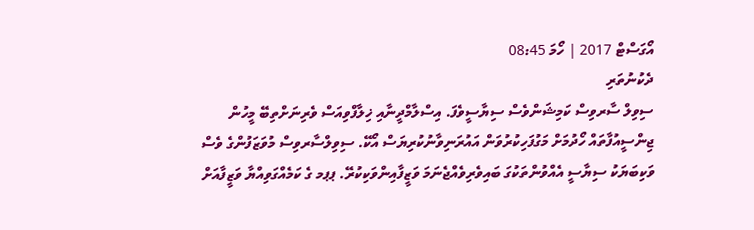އޯގަސްޓް 2017 | ހޯމަ 08:45
ދެކުނުތަރި
ސިވިލް ސާރވިސް ކަމިޝަންވެސް ސިޔާސީވެފަ. އިސްލާމްދީނާއި ޚިލާފްވިއަސް ވެރިނަށްތިބޭ މީހުން ޖިންސީއުފާތައް ހޯދުމަށް މަގުފަހިކުރުވަން އައުރަނިވާނުކުރިޔަސް އޯކޭ. ސިވިލްސާރވިސް މުވަޒަފުންގެ ވެސް ވަކިބަޔަކު ސިޔާސީ އެއްވުންތަކުގަ ބައިވެރިވެއްޖެނަމަ ވަޒީފާއިންވަކިކުރޭ. ޕޕމ ގެ ކަމެއްގަވިއްޔާ ވަޒީފާއަށް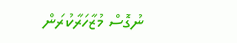ނުގޮސް މުޒާހަރާކުރަން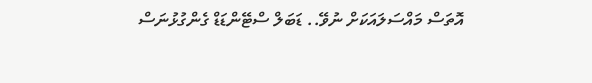އޮތަސް މައްސަލައަކަށް ނުވޭ.. ޑަބަލް ސްޓޭންޑަޑް ގެންގުޅުނަސް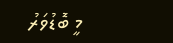މީ ބޮޑުވަރު